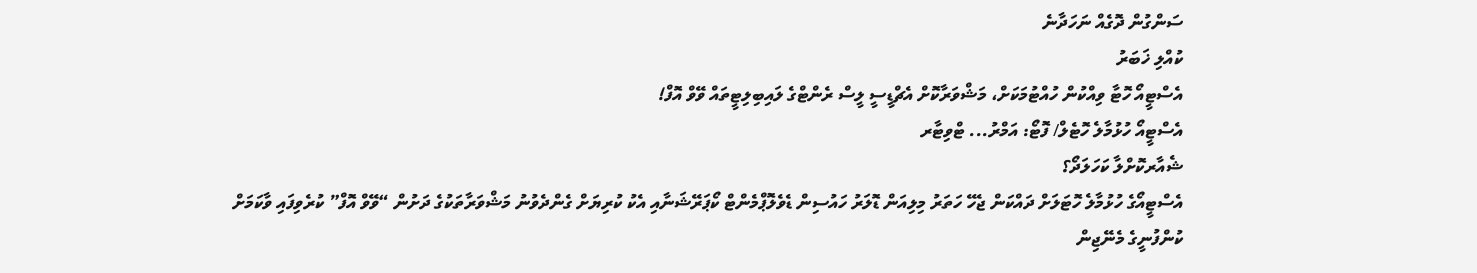ސަންގުން ދޮގެއް ނަހަދާނެ
ކުއްލި ޚަބަރު
އެސްޓީއޯ ހޮޓާ ވިއްކުން ހުއްޓުމަކަށް، މަޝްވަރާކޮށް އެޗްޑީސީ ލީސް ރެންޓްގެ ލައިބިލިޓީތައް ވޭވް އޮފް!
އެސްޓީއޯ ހުޅުމާލެ ހޮޓެލް/ ފޮޓޯ: އަމްރު... ޓްވިޓާރ
ޝެއާރކޮށްލާ ކަހަލަދޯ؟
އެސްޓީއޯގެ ހުޅުމާލެ ހޮޓަލަށް ދައްކަން ޖެހޭ ހަތަރު މިލިއަން ޑޮލަރު ހައުސިން ޑެވެލޮޕްމެންޓް ކޯޕަރޭޝަނާއި އެކު ކުރިޔަށް ގެންދެވުނު މަޝްވަރާތަކުގެ ދަށުން “ވޭވް އޮފް” ކުރެވިފައި ވާކަމަށް ކުންފުނީގެ މެނޭޖިން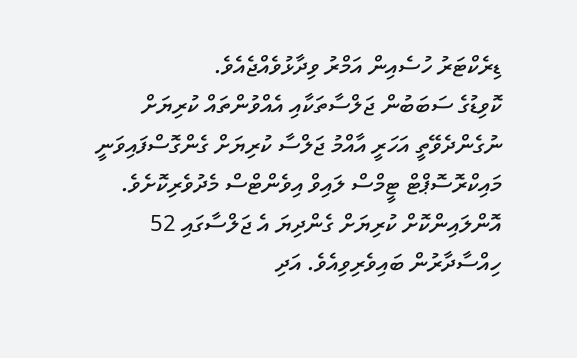ޑިރެކްޓަރު ހުސެއިން އަމްރު ވިދާޅުވެއްޖެއެވެ.
ކޮވިޑުގެ ސަބަބުން ޖަލްސާތަކާއި އެއްވުންތައް ކުރިޔަށް ނުގެންދެވޭތީ އަހަރީ އާއްމު ޖަލްސާ ކުރިޔަށް ގެންގޮސްފައިވަނީ މައިކްރޮސޮޕްޓް ޓީމްސް ލައިވް އިވެންޓްސް މެދުވެރިކޮށެވެ. އޮންލައިންކޮށް ކުރިޔަށް ގެންދިޔަ އެ ޖަލްސާގައި 52 ހިއްސާދާރުން ބައިވެރިވިއެވެ. އަދި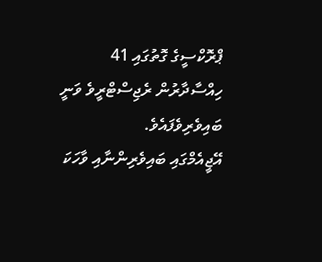ޕްރޮކްސީގެ ގޮތުގައި 41 ހިއްސާދާރުން ރެޖިސްޓްރީވެ ވަނީ ބައިވެރިވެފައެވެ.
އޭޖީއެމްގައި ބައިވެރިންނާއި ވާހަކަ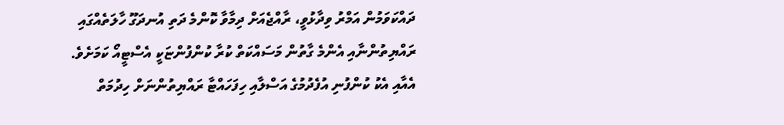ދައްކަވަމުން އަމްރު ވިދާޅުވީ، ރާއްޖެއަށް ދިމާވާ ކޮންމެ ދަތި އުނދަގޫ ހާލަތެއްގައި ރައްޔިތުންނާއި އެންމެ ގާތުން މަސައްކަތް ކުރާ ކުންފުންޏަކީ އެސްޓީއޯ ކަމަށެވެ. އެއާއި އެކު ކުންފުނި އުފެދުމުގެ އަސްލާއި ހިފަހައްޓާ ރައްޔިތުންނަށް ހިދުމަތް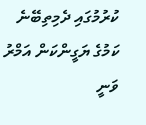ކުރުމުގައި ދެމިތިބޭނެ ކަމުގެ ޔަގީންކަން އަމްރު ވަނީ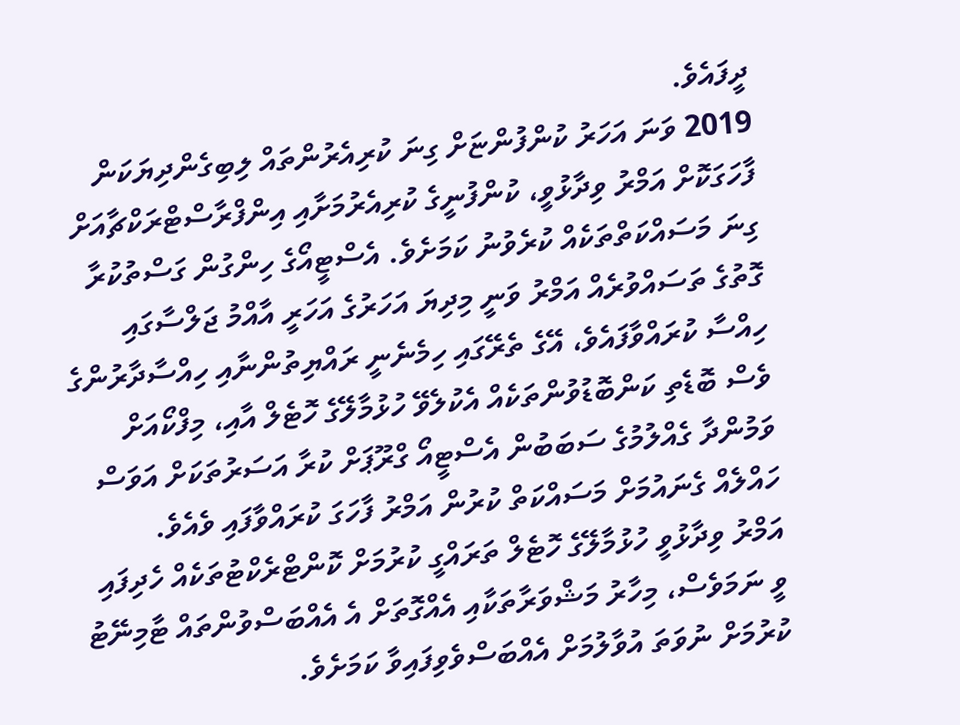ދީފައެވެ.
2019 ވަނަ އަހަރު ކުންފުންޏަށް ގިނަ ކުރިއެރުންތައް ލިބިގެންދިޔަކަން ފާހަގަކޮށް އަމްރު ވިދާޅުވީ، ކުންފުނީގެ ކުރިއެރުމަށާއި އިންފްރާސްޓްރަކްޗާއަށް ގިނަ މަސައްކަތްތަކެއް ކުރެވުނު ކަމަށެވެ. އެސްޓީއޯގެ ހިންގުން ގަސްތުކުރާ ގޮތުގެ ތަސައްވުރެއް އަމްރު ވަނީ މިދިޔަ އަހަރުގެ އަހަރީ އާއްމު ޖަލްސާގައި ހިއްސާ ކުރައްވާފައެވެ، އޭގެ ތެރޭގައި ހިމެނެނީ ރައްޔިތުންނާއި ހިއްސާދާރުންގެ ވެސް ބޮޑެތި ކަންބޮޑުވުންތަކެއް އެކުލެވޭ ހުޅުމާލޭގެ ހޮޓެލް އާއި، މިފްކޯއަށް ވަމުންދާ ގެއްލުމުގެ ސަބަބުން އެސްޓީއޯ ގްރޫޕަށް ކުރާ އަސަރުތަކަށް އަވަސް ހައްލެއް ގެނައުމަށް މަސައްކަތް ކުރުން އަމްރު ފާހަގަ ކުރައްވާފައި ވެއެވެ.
އަމްރު ވިދާޅުވީ ހުޅުމާލޭގެ ހޮޓެލް ތަރައްގީ ކުރުމަށް ކޮންޓްރެކްޓުތަކެއް ހެދިފައި ވީ ނަމަވެސް، މިހާރު މަޝްވަރާތަކާއި އެއްގޮތަށް އެ އެއްބަސްވުންތައް ޓާމިނޭޓު ކުރުމަށް ނުވަތަ އުވާލުމަށް އެއްބަސްވެވިފައިވާ ކަމަށެވެ.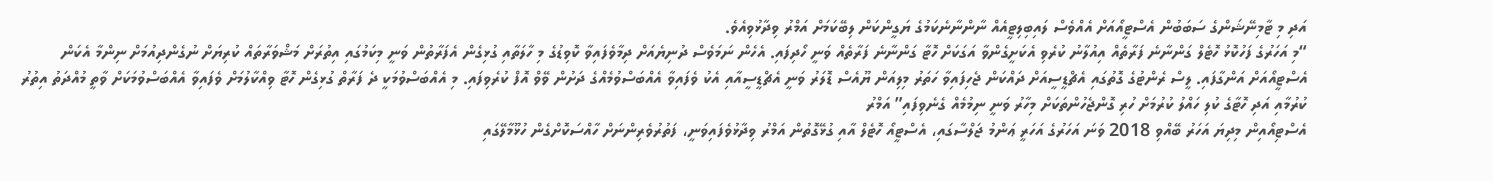އަދި މި ޓާމިނޭޝަންގެ ސަބަބުން އެސްޓީއޯއަށް އެއްވެސް ލައިބިލިޓީއެއް ނާންނާނެކަމުގެ ޔަގީންކަން ލިބޭކަމަށް އަމްރު ވިދާޅުވިއެވެ.
“މި އަހަރުގެ ފަހުކޮޅު ހޮޓެލް ގަންނާނެ ފަރާތެއް އިއުލާނު ކުރެވި އެކަށީގެންވާ އަގަކަށް ހޮޓާ ގަންނާނެ ފަރާތެއް ވަނީ ހޯދިފައި. އެހެން ނަމަވެސް ދުނިޔެއަށް ދިމާވެފައިވާ ކޮވިޑުގެ މި ހާލަތާއި ގުޅިގެން އެފަރާތުން ވަނީ މިކަމުގައި އިތުރަށް މަޝްވަރާތައް ކުރިޔަށް ނުގެންދިއުމަށް ނިންމާ އެކަން އެސްޓީއޯއަށް އަންގާފައި. ލީސް ރެންޓުގެ ގޮތުގައި އެޗްޑީސީއަށް ދައްކަން ޖެހިފައިވާ ހަތަރު މިލިއަން ޔޫއެސް ޑޮލަރު ވަނީ އެޗްޑީސީއާއި އެކު ވެފައިވާ އެއްބަސްވުމެއްގެ ދަށުން ވޭވް އޮފް ކުރެވިފައި. މި އެއްބަސްވުމަކީ ދެ ފަރާތް ގުޅިގެން ހޮޓާ ވިއްކާލުމަށް ވެފައިވާ އެއްބަސްވުމަކަށް ވާތީ މުއްދަތު އިތުރު ކުރުމާއި އަދި ހޮޓާގެ ކުލި ހައްލު ކުރުމަށް ހުރި ގޮންޖެހުންތަކަށް މިހާރު ވަނީ ނިމުމެއް ގެނެވިފައި” އަމްރު
އެސްޓިއޯއިން މިދިޔަ އަހަރު ބޭއްވި 2018 ވަނަ އަހަރުގެ އަހަރީ ޢަންމު ޖަލްސާގައި، އެސްޓީއޯ ހޮޓެލް އާއި ގުޅޭގޮތުން އަމްރު ވިދާޅުވެފައިވަނީ، ފަތުރުވެރިންނަށް ހާއްސަކޮށްގެން ހުޅޫމާލޭގައި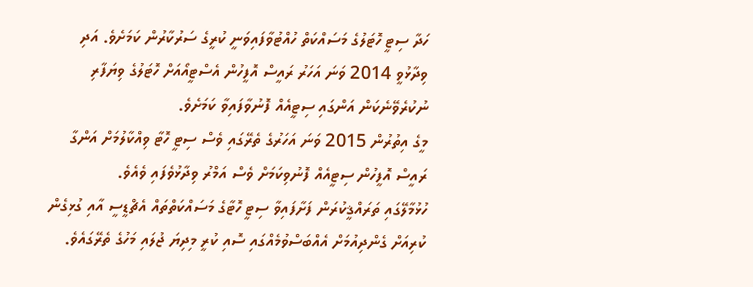ހަދާ ސިޓީ ހޮޓަލުގެ މަސައްކަތް ހުއްޓުވާފައިވަނީ ކުރީގެ ސަރުކާރުން ކަމަށެވެ. އަދި ވިދާޅުވީ 2014 ވަނަ އަހަރު ރައީސް އޮފީހުން އެސްޓީއޯއަށް ހޮޓަލުގެ ވިޔަފާރި ނުކުރެވޭނެކަން އަންގައި ސިޓީއެއް ފޮނުވާފައިވާ ކަމަށެވެ.
މީގެ އިތުރުން 2015 ވަނަ އަހަރުގެ ތެރޭގައި ވެސް ސިޓީ ހޮޓާ ވިއްކާލުމަށް އަންގާ ރައީސް އޮފީހުން ސިޓީއެއް ފޮނުވިކަމަށް ވެސް އަމްރު ވިދާޅުވެފައި ވެއެވެ.
ހުޅުމާލޭގައި ތަރައްޤީކުރަން ފަށާފައިވާ ސިޓީ ހޮޓާގެ މަސައްކަތްތައް އެޗްޑީސީ އާއި ގުޅިގެން ކުރިއަށް ގެންދިއުމަށް އެއްބަސްވުމެއްގައި ސޮއި ކުރީ މިދިޔަ ޖުލައި މަހުގެ ތެރޭގައެވެ.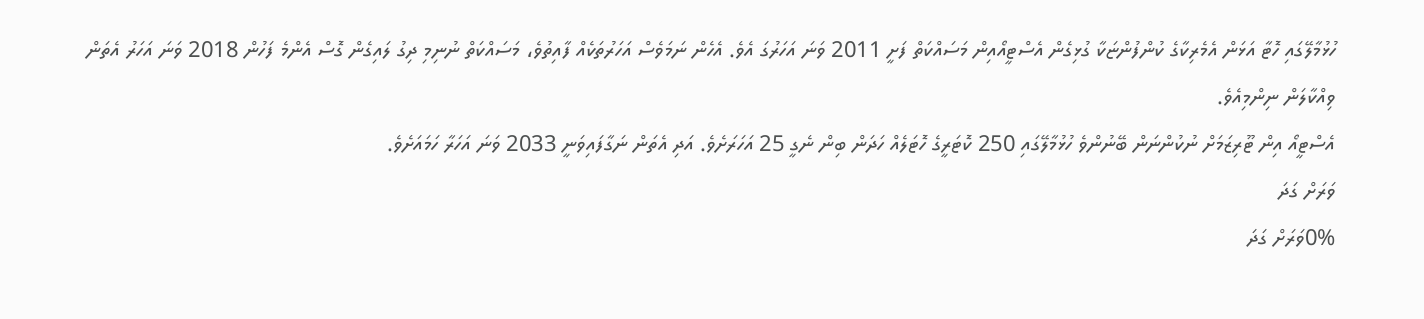ހުޅުމާލޭގައި ހޮޓާ އަޅަން އެމެރިކާގެ ކުންފުންޏަކާ ގުޅިގެން އެސްޓީއޯއިން މަސައްކަތް ފަށީ 2011 ވަނަ އަހަރުގަ އެވެ. އެހެން ނަމަވެސް އަހަރުތަކެއް ފާއިތުވެ، މަސައްކަތް ނުނިމި ދިގު ލައިގެން ގޮސް އެންމެ ފަހުން 2018 ވަނަ އަހަރު އެތަން ވިއްކާލަން ނިންމިއެވެ.
އެސްޓީއޯ އިން ޓޫރިޒަމަށް ނުކުންނަން ބޭނުންވެ ހުޅުމާލޭގައި 250 ކޮޓަރީގެ ހޮޓަލެއް ހަދަން ބިން ނެގީ 25 އަހަރަށެވެ. އަދި އެތަން ނަގާފައިވަނީ 2033 ވަނަ އަހަރާ ހަމައަށެވެ.
ވަރަށް ގަދަ
0%ވަރަށް ގަދަ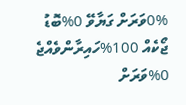0%ވަރަށް ގަޔާވޭ 0%ބޮޑު ޖޯކެއް 100%ހައިރާންވެއްޖެ 0%ވަރަށް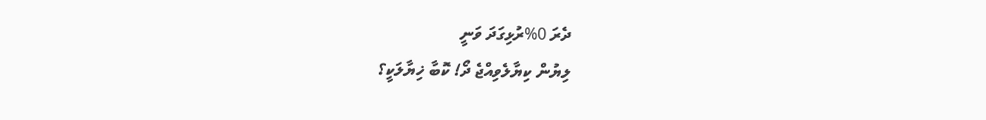ދެރަ 0%ރުޅިގަދަ ވަނީ
ލިޔުން ކިޔާލެވިއްޖެ ދޯ! ކޮބާ ޚިޔާލަކީ؟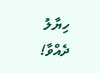ހިޔާލު ދެއްވާ!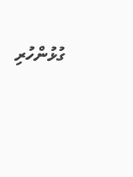ގުޅުންހުރި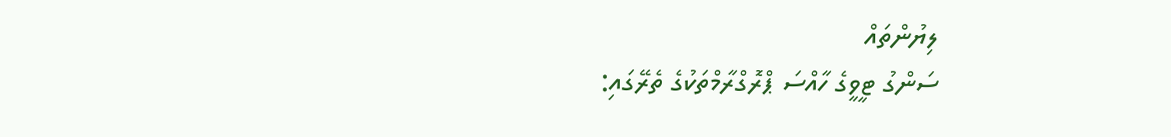ލިޔުންތައް
ސަންގު ޓީވީގެ ހާއްސަ ޕްރޮގްރާމްތަކުގެ ތެރޭގައި: